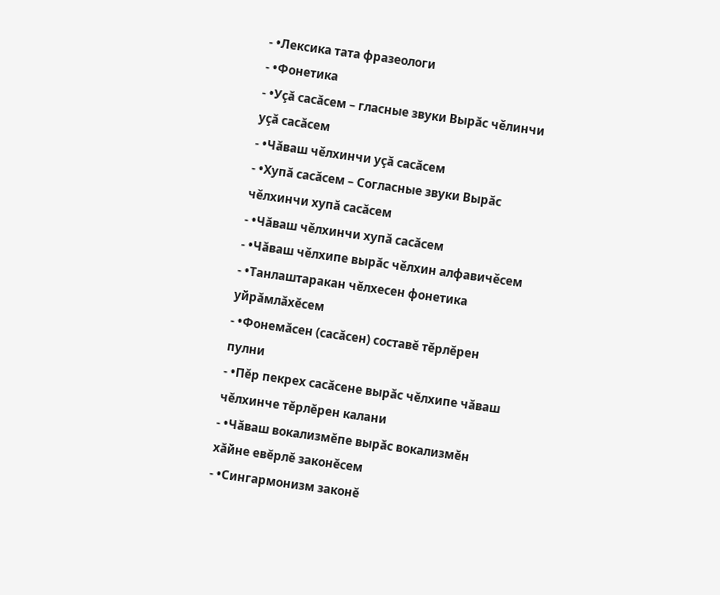- •Лексика тата фразеологи
- •Фонетика
- •Уçă сасăсем – гласные звуки Вырăс чěлинчи уçă сасăсем
- •Чăваш чěлхинчи уçă сасăсем
- •Хупă сасăсем – Согласные звуки Вырăс чěлхинчи хупă сасăсем
- •Чăваш чěлхинчи хупă сасăсем
- •Чăваш чěлхипе вырăс чěлхин алфавичěсем
- •Танлаштаракан чĕлхесен фонетика уйрăмлăхĕсем
- •Фонемăсен (сасăсен) составĕ тĕрлĕрен пулни
- •Пĕр пекрех сасăсене вырăс чĕлхипе чăваш чĕлхинче тĕрлĕрен калани
- •Чăваш вокализмĕпе вырăс вокализмĕн хăйне евĕрлĕ законĕсем
- •Сингармонизм законĕ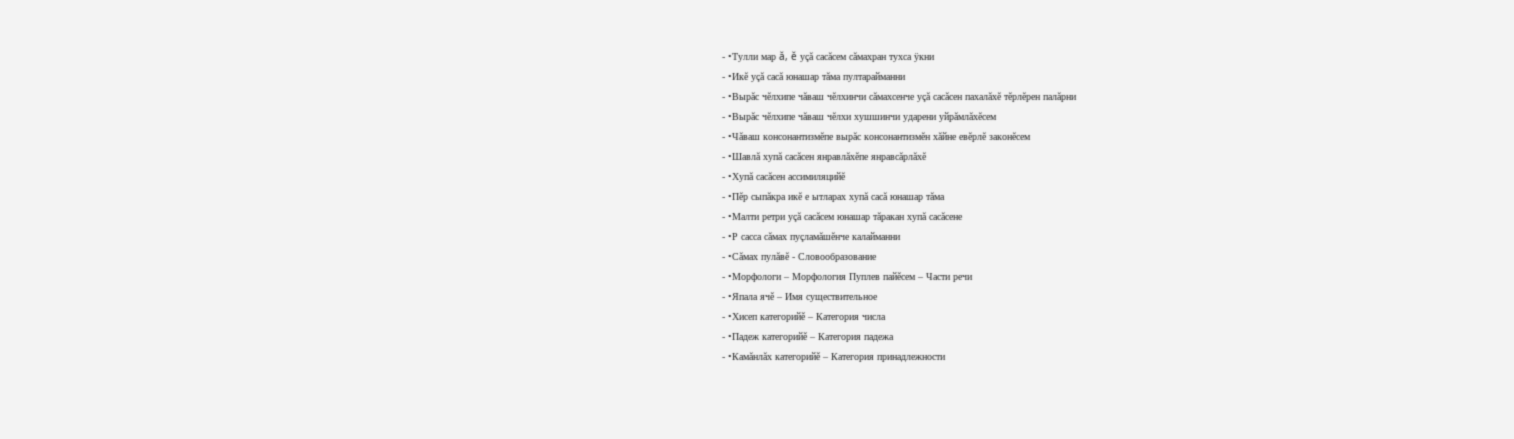- •Тулли мар ă, ĕ уçă сасăсем сăмахран тухса ÿкни
- •Икĕ уçă сасă юнашар тăма пултарайманни
- •Вырăс чĕлхипе чăваш чĕлхинчи сăмахсенче уçă сасăсен пахалăхĕ тĕрлĕрен палăрни
- •Вырăс чĕлхипе чăваш чĕлхи хушшинчи ударени уйрăмлăхĕсем
- •Чăваш консонантизмĕпе вырăс консонантизмĕн хăйне евĕрлĕ законĕсем
- •Шавлă хупă сасăсен янравлăхĕпе янравсăрлăхĕ
- •Хупă сасăсен ассимиляцийĕ
- •Пĕр сыпăкра икĕ е ытларах хупă сасă юнашар тăма
- •Малти ретри уçă сасăсем юнашар тăракан хупă сасăсене
- •Р сасса сăмах пуçламăшĕнче калайманни
- •Сăмах пулăвĕ - Словообразование
- •Морфологи – Морфология Пуплев пайěсем – Части речи
- •Япала ячě – Имя существительное
- •Хисеп категорийě – Категория числа
- •Падеж категорийě – Категория падежа
- •Камăнлăх категорийě – Категория принадлежности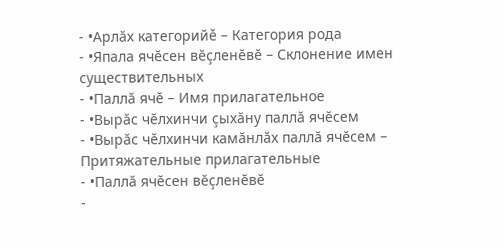- •Арлăх категорийě – Категория рода
- •Япала ячĕсен вĕçленĕвĕ – Склонение имен существительных
- •Паллă ячĕ – Имя прилагательное
- •Вырăс чĕлхинчи çыхăну паллă ячĕсем
- •Вырăс чĕлхинчи камăнлăх паллă ячĕсем – Притяжательные прилагательные
- •Паллă ячĕсен вĕçленĕвĕ
-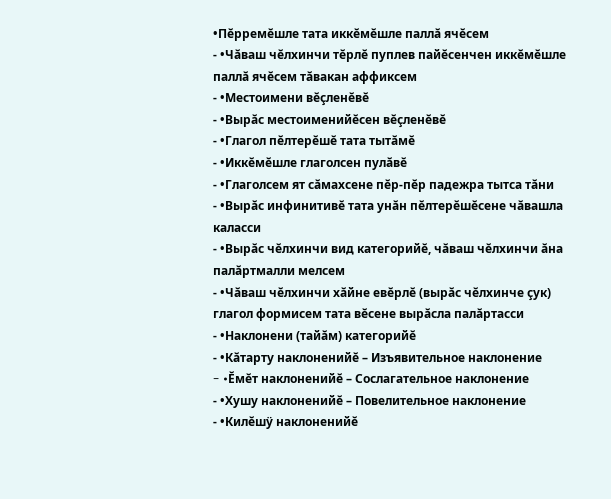•Пĕрремĕшле тата иккĕмĕшле паллă ячĕсем
- •Чăваш чĕлхинчи тĕрлĕ пуплев пайĕсенчен иккĕмĕшле паллă ячĕсем тăвакан аффиксем
- •Местоимени вĕçленĕвĕ
- •Вырăс местоименийĕсен вĕçленĕвĕ
- •Глагол пĕлтерĕшĕ тата тытăмĕ
- •Иккĕмĕшле глаголсен пулăвĕ
- •Глаголсем ят сăмахсене пĕр-пĕр падежра тытса тăни
- •Вырăс инфинитивĕ тата унăн пĕлтерĕшĕсене чăвашла каласси
- •Вырăс чĕлхинчи вид категорийĕ, чăваш чĕлхинчи ăна палăртмалли мелсем
- •Чăваш чĕлхинчи хăйне евĕрлĕ (вырăс чĕлхинче çук) глагол формисем тата вĕсене вырăсла палăртасси
- •Наклонени (тайăм) категорийĕ
- •Кăтарту наклоненийĕ – Изъявительное наклонение
- •Ĕмĕт наклоненийĕ – Сослагательное наклонение
- •Хушу наклоненийĕ – Повелительное наклонение
- •Килĕшÿ наклоненийĕ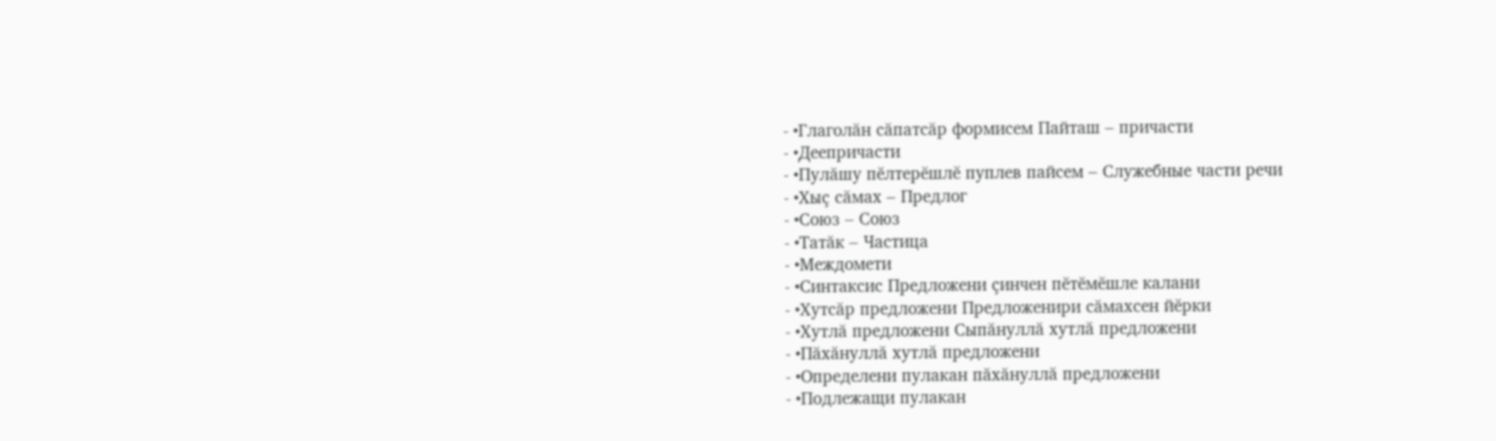- •Глаголăн сăпатсăр формисем Пайташ – причасти
- •Деепричасти
- •Пулăшу пĕлтерĕшлĕ пуплев пайсем – Служебные части речи
- •Хыç сăмах – Предлог
- •Союз – Союз
- •Татăк – Частица
- •Междомети
- •Синтаксис Предложени çинчен пĕтĕмĕшле калани
- •Хутсăр предложени Предложенири сăмахсен йĕрки
- •Хутлă предложени Сыпăнуллă хутлă предложени
- •Пăхăнуллă хутлă предложени
- •Определени пулакан пăхăнуллă предложени
- •Подлежащи пулакан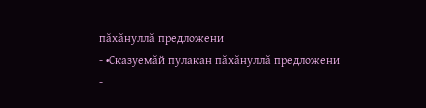пăхăнуллă предложени
- •Сказуемăй пулакан пăхăнуллă предложени
-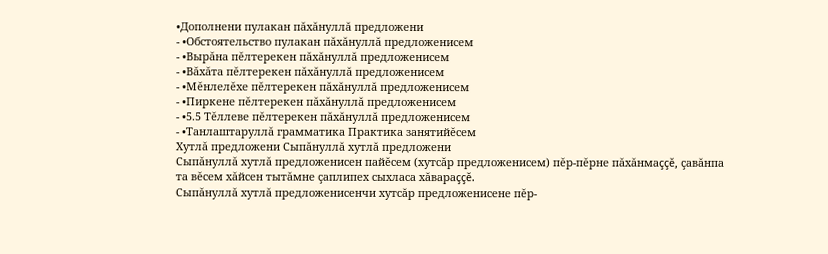•Дополнени пулакан пăхăнуллă предложени
- •Обстоятельство пулакан пăхăнуллă предложенисем
- •Вырăна пĕлтерекен пăхăнуллă предложенисем
- •Вăхăта пĕлтерекен пăхăнуллă предложенисем
- •Мĕнлелĕхе пĕлтерекен пăхăнуллă предложенисем
- •Пиркене пĕлтерекен пăхăнуллă предложенисем
- •5.5 Тĕллеве пĕлтерекен пăхăнуллă предложенисем
- •Танлаштаруллă грамматика Практика занятийĕсем
Хутлă предложени Сыпăнуллă хутлă предложени
Сыпăнуллă хутлă предложенисен пайĕсем (хутсăр предложенисем) пĕр-пĕрне пăхăнмаççĕ, çавăнпа та вĕсем хăйсен тытăмне çаплипех сыхласа хăвараççĕ.
Сыпăнуллă хутлă предложенисенчи хутсăр предложенисене пĕр-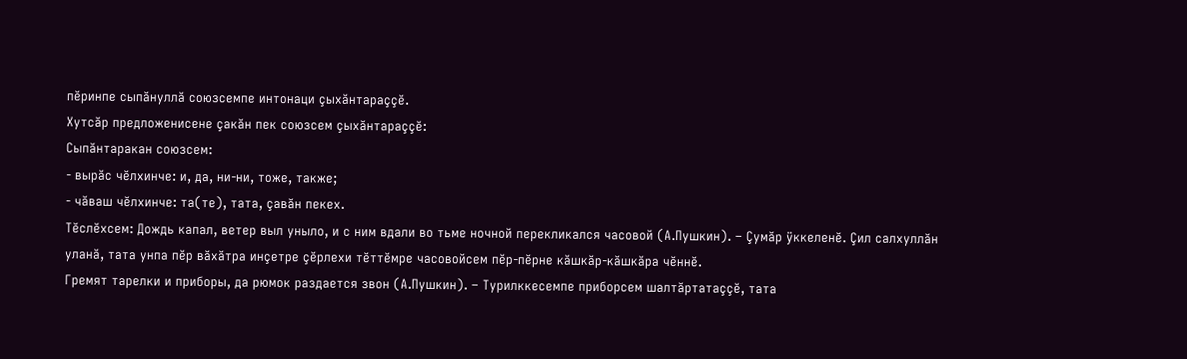пĕринпе сыпăнуллă союзсемпе интонаци çыхăнтараççĕ.
Хутсăр предложенисене çакăн пек союзсем çыхăнтараççĕ:
Сыпăнтаракан союзсем:
- вырăс чĕлхинче: и, да, ни-ни, тоже, также;
- чăваш чĕлхинче: та(те), тата, çавăн пекех.
Тĕслĕхсем: Дождь капал, ветер выл уныло, и с ним вдали во тьме ночной перекликался часовой (А.Пушкин). – Çумăр ÿккеленĕ. Çил салхуллăн уланă, тата унпа пĕр вăхăтра инçетре çĕрлехи тĕттĕмре часовойсем пĕр-пĕрне кăшкăр-кăшкăра чĕннĕ.
Гремят тарелки и приборы, да рюмок раздается звон (А.Пушкин). – Турилккесемпе приборсем шалтăртатаççĕ, тата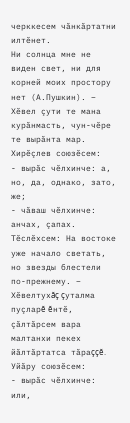черккесем чăнкăртатни илтĕнет.
Ни солнца мне не виден свет, ни для корней моих простору нет (А.Пушкин). – Хĕвел çути те мана курăнмасть, чун-чĕре те вырăнта мар.
Хирĕçлев союзĕсем:
- вырăс чĕлхинче: а, но, да, однако, зато, же;
- чăваш чĕлхинче: анчах, çапах.
Тĕслĕхсем: На востоке уже начало светать, но звезды блестели по-прежнему. – Хĕвелтухăç çуталма пуçларĕ ĕнтĕ, çăлтăрсем вара малтанхи пекех йăлтăртатса тăраççĕ.
Уйăру союзĕсем:
- вырăс чĕлхинче: или,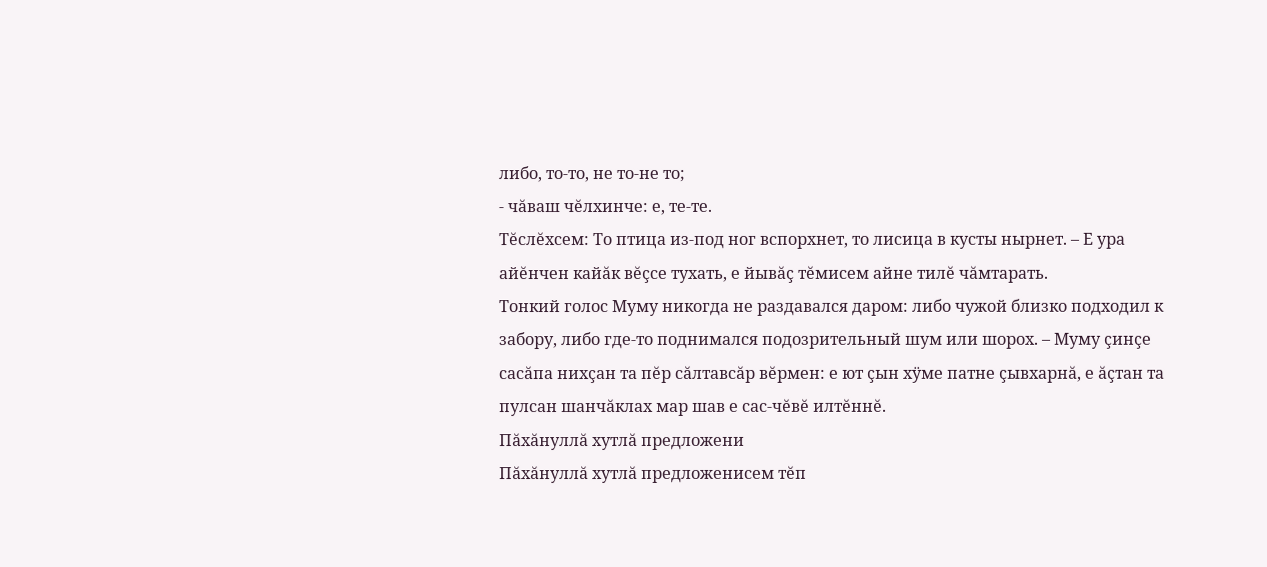либо, то-то, не то-не то;
- чăваш чĕлхинче: е, те-те.
Тĕслĕхсем: То птица из-под ног вспорхнет, то лисица в кусты нырнет. – Е ура айĕнчен кайăк вĕçсе тухать, е йывăç тĕмисем айне тилĕ чăмтарать.
Тонкий голос Муму никогда не раздавался даром: либо чужой близко подходил к забору, либо где-то поднимался подозрительный шум или шорох. – Муму çинçе сасăпа нихçан та пĕр сăлтавсăр вĕрмен: е ют çын хÿме патне çывхарнă, е ăçтан та пулсан шанчăклах мар шав е сас-чĕвĕ илтĕннĕ.
Пăхăнуллă хутлă предложени
Пăхăнуллă хутлă предложенисем тĕп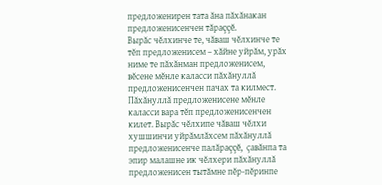предложенирен тата ăна пăхăнакан предложенисенчен тăраççĕ.
Вырăс чĕлхинче те, чăваш чĕлхинче те тĕп предложенисем – хăйне уйрăм, урăх ниме те пăхăнман предложенисем, вĕсене мĕнле каласси пăхăнуллă предложенисенчен пачах та килмест. Пăхăнуллă предложенисене мĕнле каласси вара тĕп предложенисенчен килет. Вырăс чĕлхипе чăваш чĕлхи хушшинчи уйрăмлăхсем пăхăнуллă предложенисенче палăраççĕ, çавăнпа та эпир малашне ик чĕлхери пăхăнуллă предложенисен тытăмне пĕр-пĕринпе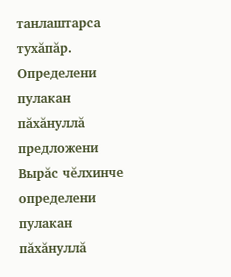танлаштарса тухăпăр.
Определени пулакан пăхăнуллă предложени
Вырăс чĕлхинче определени пулакан пăхăнуллă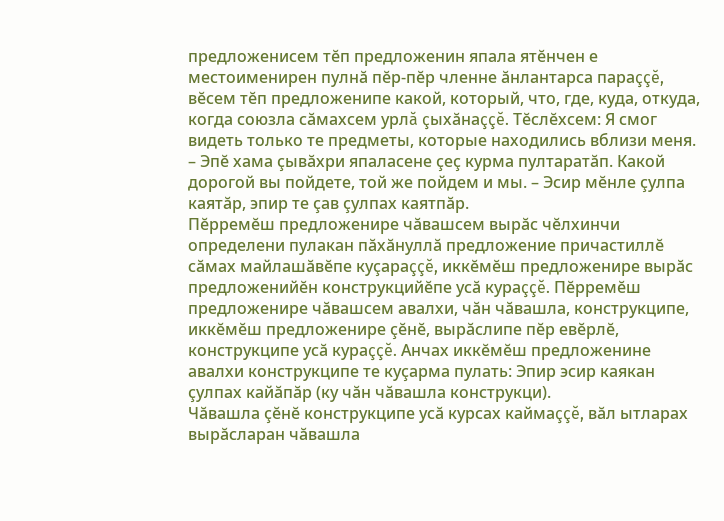предложенисем тĕп предложенин япала ятĕнчен е местоименирен пулнă пĕр-пĕр членне ăнлантарса параççĕ, вĕсем тĕп предложенипе какой, который, что, где, куда, откуда, когда союзла сăмахсем урлă çыхăнаççĕ. Тĕслĕхсем: Я смог видеть только те предметы, которые находились вблизи меня. – Эпĕ хама çывăхри япаласене çеç курма пултаратăп. Какой дорогой вы пойдете, той же пойдем и мы. – Эсир мĕнле çулпа каятăр, эпир те çав çулпах каятпăр.
Пĕрремĕш предложенире чăвашсем вырăс чĕлхинчи определени пулакан пăхăнуллă предложение причастиллĕ сăмах майлашăвĕпе куçараççĕ, иккĕмĕш предложенире вырăс предложенийĕн конструкцийĕпе усă кураççĕ. Пĕрремĕш предложенире чăвашсем авалхи, чăн чăвашла, конструкципе, иккĕмĕш предложенире çĕнĕ, вырăслипе пĕр евĕрлĕ, конструкципе усă кураççĕ. Анчах иккĕмĕш предложенине авалхи конструкципе те куçарма пулать: Эпир эсир каякан çулпах кайăпăр (ку чăн чăвашла конструкци).
Чăвашла çĕнĕ конструкципе усă курсах каймаççĕ, вăл ытларах вырăсларан чăвашла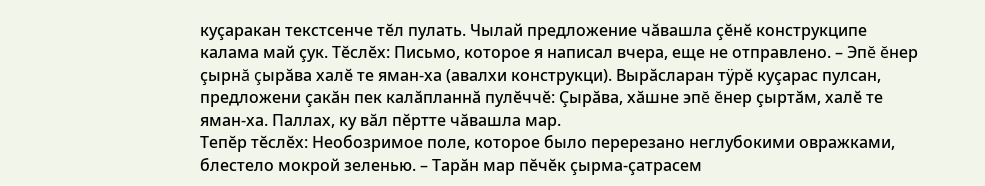куçаракан текстсенче тĕл пулать. Чылай предложение чăвашла çĕнĕ конструкципе калама май çук. Тĕслĕх: Письмо, которое я написал вчера, еще не отправлено. – Эпĕ ĕнер çырнă çырăва халĕ те яман-ха (авалхи конструкци). Вырăсларан тÿрĕ куçарас пулсан, предложени çакăн пек калăпланнă пулĕччĕ: Çырăва, хăшне эпĕ ĕнер çыртăм, халĕ те яман-ха. Паллах, ку вăл пĕртте чăвашла мар.
Тепĕр тĕслĕх: Необозримое поле, которое было перерезано неглубокими овражками, блестело мокрой зеленью. – Тарăн мар пĕчĕк çырма-çатрасем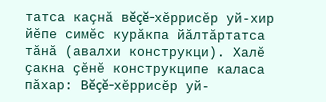татса каçнă вĕçĕ-хĕррисĕр уй-хир йĕпе симĕс курăкпа йăлтăртатса тăнă (авалхи конструкци). Халĕ çакна çĕнĕ конструкципе каласа пăхар: Вĕçĕ-хĕррисĕр уй-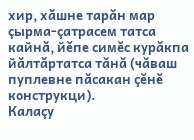хир, хăшне тарăн мар çырма-çатрасем татса кайнă, йĕпе симĕс курăкпа йăлтăртатса тăнă (чăваш пуплевне пăсакан çĕнĕ конструкци).
Калаçу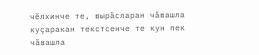чĕлхинче те, вырăсларан чăвашла куçаракан текстсенче те кун пек чăвашла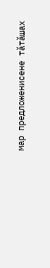мар предложенисене тăтăшах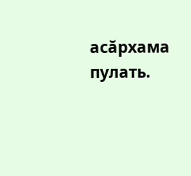асăрхама пулать.